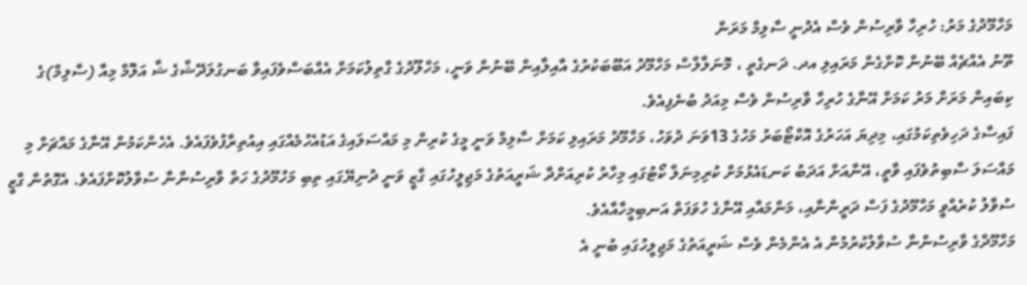މަހްމޫދުގެ މަރު: ހުރިހާ ވާރިސުން ވެސް އެދުނީ ސާލިމް މަރަން
ތޫނު އެއްޗެއް ބޭނުން ކޮށްގެން މަރައިލި އދ. ދަނގެތީ ، މޮނަލާލްސް މަހްމޫދު އަބޫބަކުރުގެ އާއިލާއިން ބޭނުން ވަނީ، މަހްލޫދުގެ ގާތިލުކަމަށް އެއްބަސްވެފައިވާ ބަނގުލަދޭޝްގެ ޝާ އަލޮމް މިއާ (ސާލިމް)ގެ ކިބައިން މަރަށް މަރު ކަމަށް އޭނާގެ ހުރިހާ ވާރިސުން ވެސް މިއަދު ބުނެފިއެވެ.
ފައިސާގެ ދަހިވެތިކަމުގައި، މިދިޔަ އަހަރުގެ އޮކްޓޯބަރު މަހުގެ 13ވަނަ ދުވަހު، މަހްމޫދު މަރައިލި ކަމަށް ސާލިމް ވަނީ މީގެ ކުރިން މި މައްސަލައިގެ އަޑުއެހުމެއްގައި އިއުތިރާފުވެފައެވެ. އެހެންކަމުން އޭނާގެ މައްޗަށް މި މައްސަލަ ސާބިތުވެފައި ވާތީ، އޭނާއަށް އަދަބު ކަނޑައެޅުމަށް ކުރިމިނަލް ކޯޓުގައި މިހާރު ކުރިއަށްދާ ޝަރީއަތުގެ މަޖިލީހުގައި ގާޒީ ވަނީ ދުނިޔޭގައި ތިބި މަހުމޫދުގެ ހަތް ވާރިސުންނާ ސުވާލުކޮށްފައެވެ. އެގޮތުން ގާޒީ ސުވާލު ކުރެއްވީ މަހްމޫދުގެ ފަސް ދަރީންނާއި، މަންމައާއި އޭނާގެ ހުވަފަތް އަނބިމީހާއާއެވެ.
މަހްމޫދްގެ ވާރިސުންނާ ސުވާލުކުރުމުން އެ އެންމެން ވެސް ޝަރީއަތުގެ މަޖިލީހުގައި ބުނީ އެ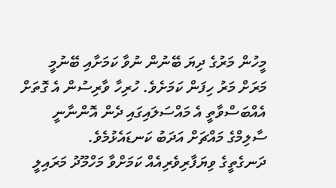މީހުން މަރުގެ ދިޔަ ބޭނުން ނުވާ ކަމަށާއި ބޭނުމީ މަރަށް މަރު ހިފަން ކަމަށެވެ. ހުރިހާ ވާރިސުން އެ ގޮތަށް އެއްބަސްވާތީ އެ މައްސަލައިގައި ދެން އޮންނާނީ ސާލިމްގެ މައްޗަށް އަދަބު ކަނޑައެޅުމެވެ.
ދަނގެތީގެ ވިޔަފާރިވެރިއެއް ކަމަށްވާ މަހްމޫދު މަރައިލީ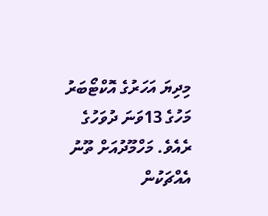މިދިޔަ އަހަރުގެ އޮކްޓޯބަރު މަހުގެ 13ވަނަ ދުވަހުގެ ރެއެވެ. މަހްމޫދުއަށް ތޫނު އެއްޗަކުން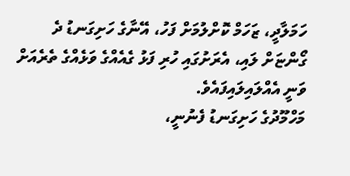ހަމަލާދީ، ޒަހަމް ކޮށްލުމަށް ފަހު، އޭނާގެ ހަށިގަނޑު ދެ ގޯންޏަށް ލައި، އެރަށުގައި ހުރި ފަޅު ގެއެއްގެ ވަޅެއްގެ ތެރެއަށް ވަނީ އެއްލައިލައިފައެވެ.
މަހްމޫދުގެ ހަށިގަނޑު ފެނުނީ،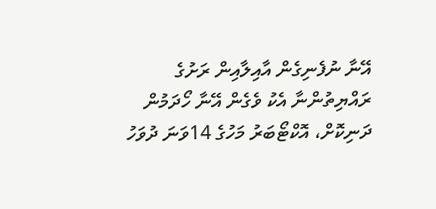އޭނާ ނުފެނިގެން އާއިލާއިން ރަށުގެ ރައްޔިތުންނާ އެކު ވެގެން އޭނާ ހޯދަމުން ދަނިކޮށް، އޮކްޓޯބަރު މަހުގެ 14ވަނަ ދުވަހު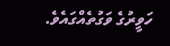ހަވީރުގެ ވަގުތެއްގައެވެ.